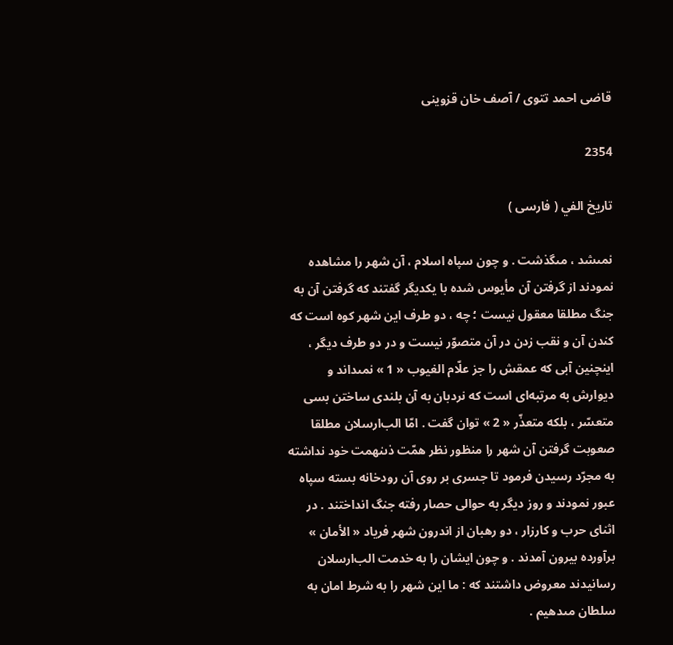قاضى احمد تتوى / آصف خان قزوينى

2354

تاريخ الفي ( فارسى )

نمىشد ، مىگذشت . و چون سپاه اسلام ، آن شهر را مشاهده نمودند از گرفتن آن مأيوس شده با يكديگر گفتند كه گرفتن آن به جنگ مطلقا معقول نيست ؛ چه ، دو طرف اين شهر كوه است كه كندن آن و نقب زدن در آن متصوّر نيست و در دو طرف ديگر ، اينچنين آبى كه عمقش را جز علّام الغيوب « 1 » نمىداند و ديوارش به مرتبه‌اى است كه نردبان به آن بلندى ساختن بسى متعسّر ، بلكه متعذّر « 2 » توان گفت . امّا الب‌ارسلان مطلقا صعوبت گرفتن آن شهر را منظور نظر همّت ذىنهمت خود نداشته به مجرّد رسيدن فرمود تا جسرى بر روى آن رودخانه بسته سپاه عبور نمودند و روز ديگر به حوالى حصار رفته جنگ انداختند . در اثناى حرب و كارزار ، دو رهبان از اندرون شهر فرياد « الأمان » برآورده بيرون آمدند . و چون ايشان را به خدمت الب‌ارسلان رسانيدند معروض داشتند كه : ما اين شهر را به شرط امان به سلطان مىدهيم .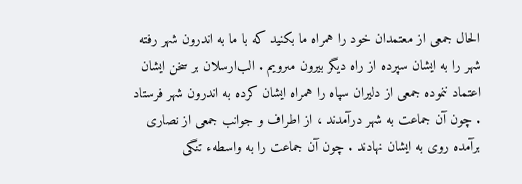الحال جمعى از معتمدان خود را همراه ما بكنيد كه با ما به اندرون شهر رفته شهر را به ايشان سپرده از راه ديگر بيرون مىرويم . الب‌ارسلان بر سخن ايشان اعتماد ننموده جمعى از دليران سپاه را همراه ايشان كرده به اندرون شهر فرستاد . چون آن جماعت به شهر درآمدند ، از اطراف و جوانب جمعى از نصارى برآمده روى به ايشان نهادند . چون آن جماعت را به واسطهء تنگى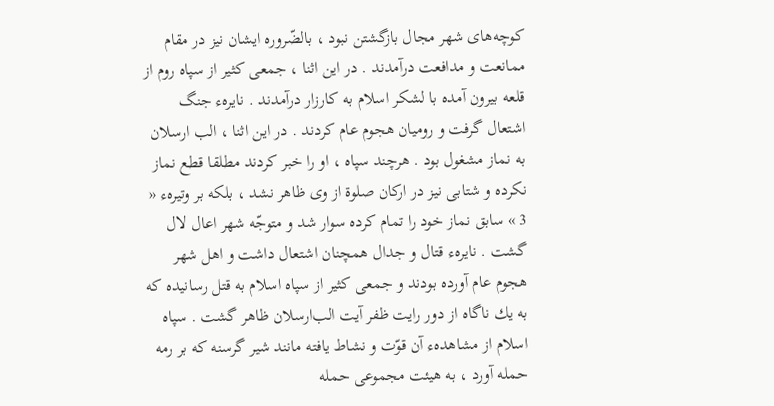كوچه‌هاى شهر مجال بازگشتن نبود ، بالضّروره ايشان نيز در مقام ممانعت و مدافعت درآمدند . در اين اثنا ، جمعى كثير از سپاه روم از قلعه بيرون آمده با لشكر اسلام به كارزار درآمدند . نايرهء جنگ اشتعال گرفت و روميان هجوم عام كردند . در اين اثنا ، الب ارسلان به نماز مشغول بود . هرچند سپاه ، او را خبر كردند مطلقا قطع نماز نكرده و شتابى نيز در اركان صلوة از وى ظاهر نشد ، بلكه بر وتيرهء « 3 » سابق نماز خود را تمام كرده سوار شد و متوجّه شهر اعال لال گشت . نايرهء قتال و جدال همچنان اشتعال داشت و اهل شهر هجوم عام آورده بودند و جمعى كثير از سپاه اسلام به قتل رسانيده كه به يك ناگاه از دور رايت ظفر آيت الب‌ارسلان ظاهر گشت . سپاه اسلام از مشاهدهء آن قوّت و نشاط يافته مانند شير گرسنه كه بر رمه حمله آورد ، به هيئت مجموعى حمله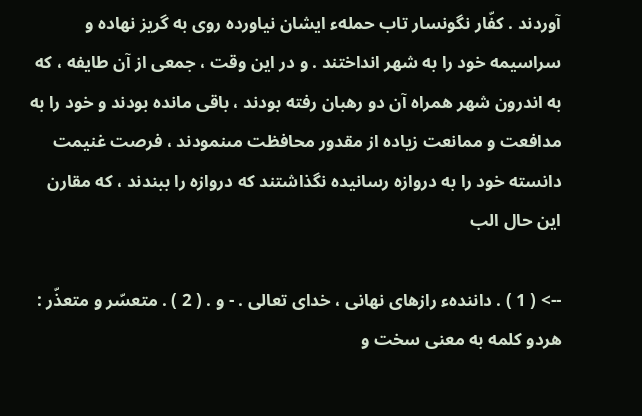آوردند . كفّار نگونسار تاب حملهء ايشان نياورده روى به گريز نهاده و سراسيمه خود را به شهر انداختند . و در اين وقت ، جمعى از آن طايفه ، كه به اندرون شهر همراه آن دو رهبان رفته بودند ، باقى مانده بودند و خود را به مدافعت و ممانعت زياده از مقدور محافظت مىنمودند ، فرصت غنيمت دانسته خود را به دروازه رسانيده نگذاشتند كه دروازه را ببندند ، كه مقارن اين حال الب

--> ( 1 ) . دانندهء رازهاى نهانى ، خداى تعالى . - و . ( 2 ) . متعسّر و متعذّر : هردو كلمه به معنى سخت و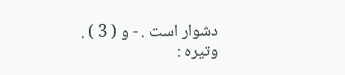دشوار است . - و ( 3 ) . وتيره :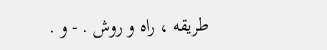طريقه ، راه و روش . - و .